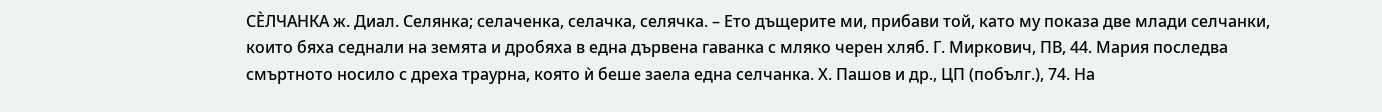СÈЛЧАНКА ж. Диал. Селянка; селаченка, селачка, селячка. – Ето дъщерите ми, прибави той, като му показа две млади селчанки, които бяха седнали на земята и дробяха в една дървена гаванка с мляко черен хляб. Г. Миркович, ПВ, 44. Мария последва смъртното носило с дреха траурна, която ѝ беше заела една селчанка. Х. Пашов и др., ЦП (побълг.), 74. На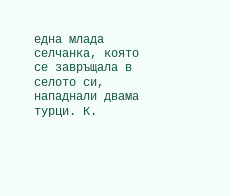една млада селчанка, която се завръщала в селото си, нападнали двама турци. К.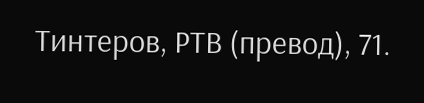Тинтеров, РТВ (превод), 71.